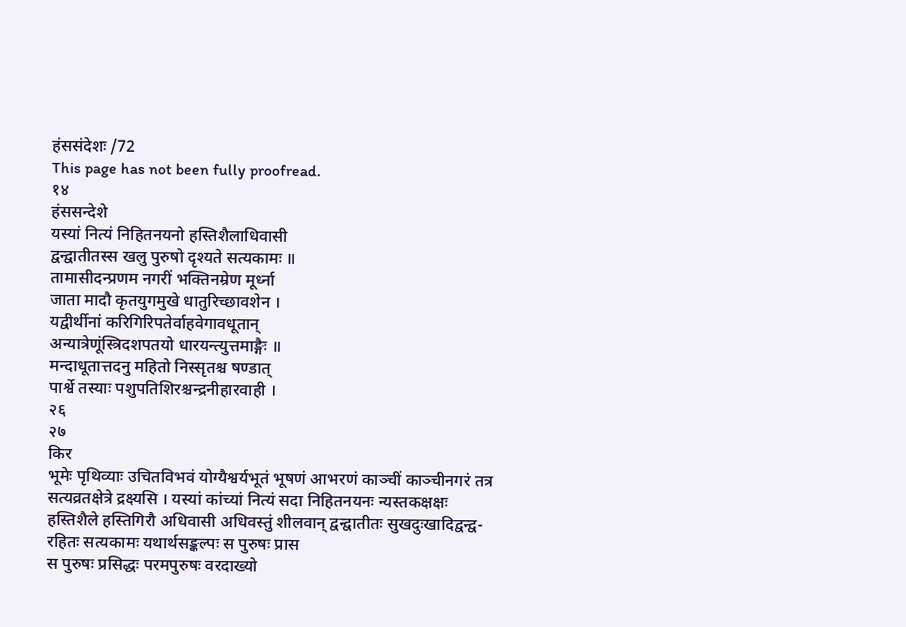हंससंदेशः /72
This page has not been fully proofread.
१४
हंससन्देशे
यस्यां नित्यं निहितनयनो हस्तिशैलाधिवासी
द्वन्द्वातीतस्स खलु पुरुषो दृश्यते सत्यकामः ॥
तामासीदन्प्रणम नगरीं भक्तिनम्रेण मूर्ध्ना
जाता मादौ कृतयुगमुखे धातुरिच्छावशेन ।
यद्वीर्थीनां करिगिरिपतेर्वाहवेगावधूतान्
अन्यात्रेणूंस्त्रिदशपतयो धारयन्त्युत्तमाङ्गैः ॥
मन्दाधूतात्तदनु महितो निस्सृतश्च षण्डात्
पार्श्वे तस्याः पशुपतिशिरश्चन्द्रनीहारवाही ।
२६
२७
किर
भूमेः पृथिव्याः उचितविभवं योग्यैश्वर्यभूतं भूषणं आभरणं काञ्चीं काञ्चीनगरं तत्र
सत्यव्रतक्षेत्रे द्रक्ष्यसि । यस्यां कांच्यां नित्यं सदा निहितनयनः न्यस्तकक्षक्षः
हस्तिशैले हस्तिगिरौ अधिवासी अधिवस्तुं शीलवान् द्वन्द्वातीतः सुखदुःखादिद्वन्द्व-
रहितः सत्यकामः यथार्थसङ्कल्पः स पुरुषः प्रास
स पुरुषः प्रसिद्धः परमपुरुषः वरदाख्यो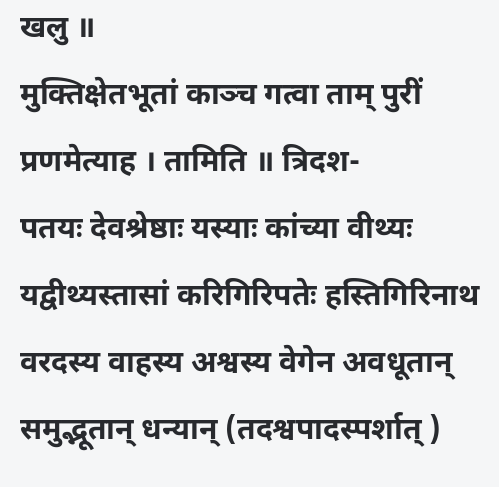खलु ॥
मुक्तिक्षेतभूतां काञ्च गत्वा ताम् पुरीं प्रणमेत्याह । तामिति ॥ त्रिदश-
पतयः देवश्रेष्ठाः यस्याः कांच्या वीथ्यः यद्वीथ्यस्तासां करिगिरिपतेः हस्तिगिरिनाथ
वरदस्य वाहस्य अश्वस्य वेगेन अवधूतान् समुद्भूतान् धन्यान् (तदश्वपादस्पर्शात् )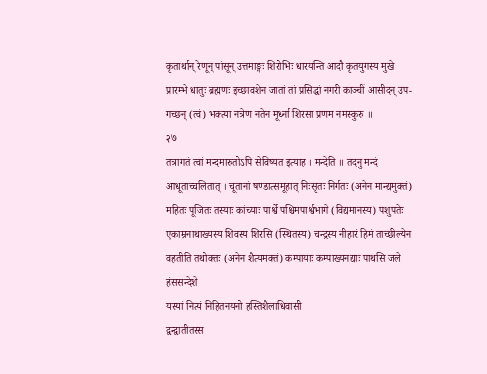कृतार्थान् रेणून् पांसून् उत्तमाङ्गः शिरोभिः धारयन्ति आदौ कृतयुगस्य मुखे
प्रारम्भे धातुः ब्रह्मणः इच्छावशेन जातां तां प्रसिद्धां नगरी काञ्चीं आसीदन् उप-
गच्छन् (त्वं) भक्त्या नत्रेण नतेन मूर्ध्ना शिरसा प्रणम नमस्कुरु ॥
२७
तत्रागतं त्वां मन्दमारुतोऽपि सेविष्यत इत्याह । मन्देति ॥ तदनु मन्दं
आधूताच्चलितात् । चूतानां षण्डात्समूहात् निःसृतः निर्गतः (अनेन मान्द्यमुक्तं)
महितः पूजितः तस्याः कांच्याः पार्श्वे पश्चिमपार्श्वभागे (विद्यमानस्य) पशुपतेः
एकाम्रनाथाख्यस्य शिवस्य शिरसि (स्थितस्य) चन्द्रस्य नीहारं हिमं ताच्छील्येन
वहतीति तथोक्तः (अनेन शैत्यमक्तं) कम्पायाः कम्पाख्यनद्याः पाथसि जले
हंससन्देशे
यस्यां नित्यं निहितनयनो हस्तिशैलाधिवासी
द्वन्द्वातीतस्स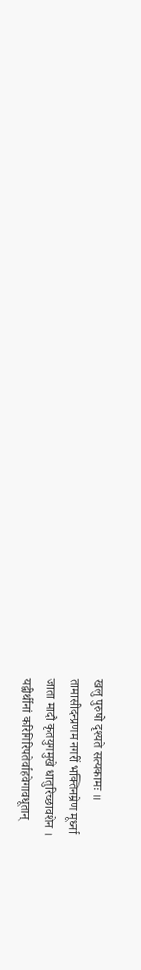खलु पुरुषो दृश्यते सत्यकामः ॥
तामासीदन्प्रणम नगरीं भक्तिनम्रेण मूर्ध्ना
जाता मादौ कृतयुगमुखे धातुरिच्छावशेन ।
यद्वीर्थीनां करिगिरिपतेर्वाहवेगावधूतान्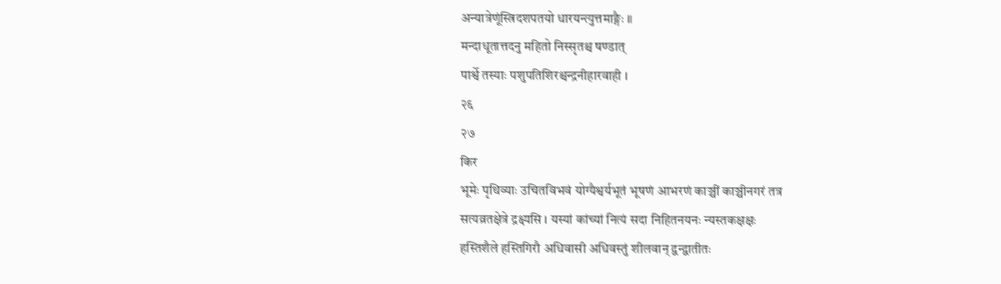अन्यात्रेणूंस्त्रिदशपतयो धारयन्त्युत्तमाङ्गैः ॥
मन्दाधूतात्तदनु महितो निस्सृतश्च षण्डात्
पार्श्वे तस्याः पशुपतिशिरश्चन्द्रनीहारवाही ।
२६
२७
किर
भूमेः पृथिव्याः उचितविभवं योग्यैश्वर्यभूतं भूषणं आभरणं काञ्चीं काञ्चीनगरं तत्र
सत्यव्रतक्षेत्रे द्रक्ष्यसि । यस्यां कांच्यां नित्यं सदा निहितनयनः न्यस्तकक्षक्षः
हस्तिशैले हस्तिगिरौ अधिवासी अधिवस्तुं शीलवान् द्वन्द्वातीतः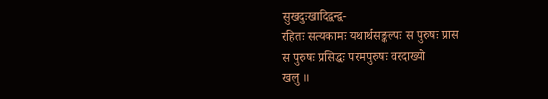सुखदुःखादिद्वन्द्व-
रहितः सत्यकामः यथार्थसङ्कल्पः स पुरुषः प्रास
स पुरुषः प्रसिद्धः परमपुरुषः वरदाख्यो
खलु ॥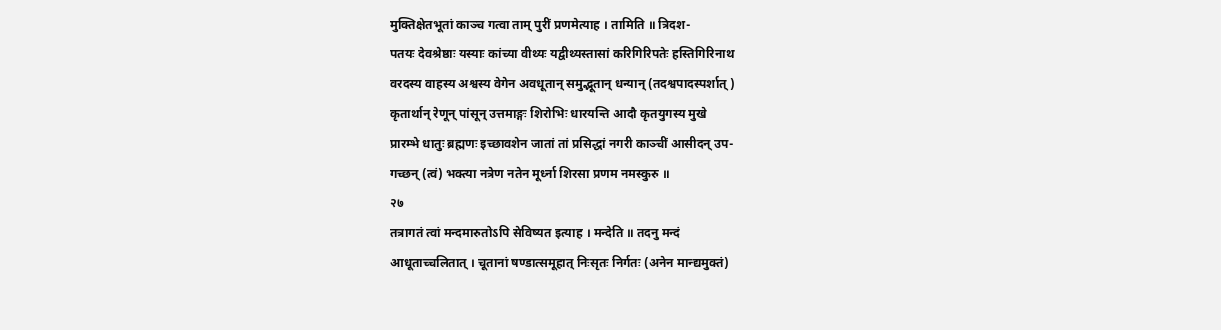मुक्तिक्षेतभूतां काञ्च गत्वा ताम् पुरीं प्रणमेत्याह । तामिति ॥ त्रिदश-
पतयः देवश्रेष्ठाः यस्याः कांच्या वीथ्यः यद्वीथ्यस्तासां करिगिरिपतेः हस्तिगिरिनाथ
वरदस्य वाहस्य अश्वस्य वेगेन अवधूतान् समुद्भूतान् धन्यान् (तदश्वपादस्पर्शात् )
कृतार्थान् रेणून् पांसून् उत्तमाङ्गः शिरोभिः धारयन्ति आदौ कृतयुगस्य मुखे
प्रारम्भे धातुः ब्रह्मणः इच्छावशेन जातां तां प्रसिद्धां नगरी काञ्चीं आसीदन् उप-
गच्छन् (त्वं) भक्त्या नत्रेण नतेन मूर्ध्ना शिरसा प्रणम नमस्कुरु ॥
२७
तत्रागतं त्वां मन्दमारुतोऽपि सेविष्यत इत्याह । मन्देति ॥ तदनु मन्दं
आधूताच्चलितात् । चूतानां षण्डात्समूहात् निःसृतः निर्गतः (अनेन मान्द्यमुक्तं)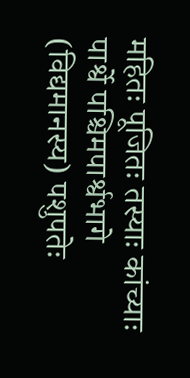महितः पूजितः तस्याः कांच्याः पार्श्वे पश्चिमपार्श्वभागे (विद्यमानस्य) पशुपतेः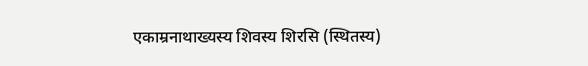एकाम्रनाथाख्यस्य शिवस्य शिरसि (स्थितस्य)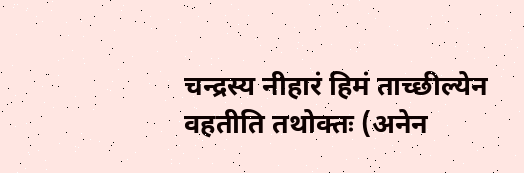चन्द्रस्य नीहारं हिमं ताच्छील्येन
वहतीति तथोक्तः (अनेन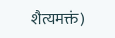शैत्यमक्तं)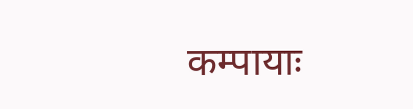कम्पायाः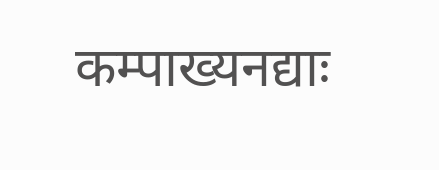कम्पाख्यनद्याः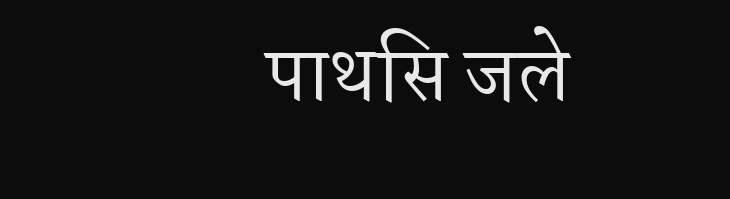पाथसि जले